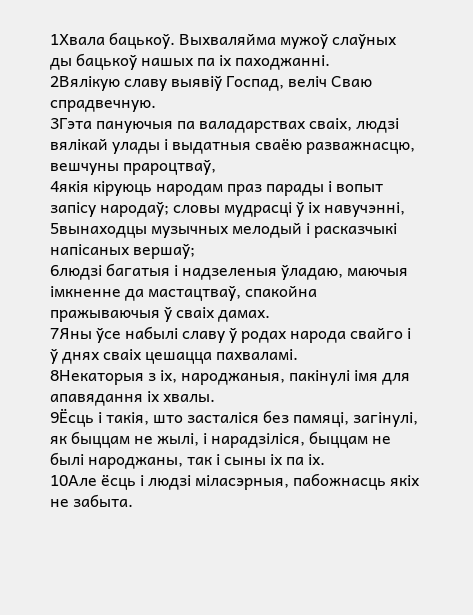1Хвала бацькоў. Выхваляйма мужоў слаўных ды бацькоў нашых па іх паходжанні.
2Вялікую славу выявіў Госпад, веліч Сваю спрадвечную.
3Гэта пануючыя па валадарствах сваіх, людзі вялікай улады і выдатныя сваёю разважнасцю, вешчуны прароцтваў,
4якія кіруюць народам праз парады і вопыт запісу народаў; словы мудрасці ў іх навучэнні,
5вынаходцы музычных мелодый і расказчыкі напісаных вершаў;
6людзі багатыя і надзеленыя ўладаю, маючыя імкненне да мастацтваў, спакойна пражываючыя ў сваіх дамах.
7Яны ўсе набылі славу ў родах народа свайго і ў днях сваіх цешацца пахваламі.
8Некаторыя з іх, народжаныя, пакінулі імя для апавядання іх хвалы.
9Ёсць і такія, што засталіся без памяці, загінулі, як быццам не жылі, і нарадзіліся, быццам не былі народжаны, так і сыны іх па іх.
10Але ёсць і людзі міласэрныя, пабожнасць якіх не забыта.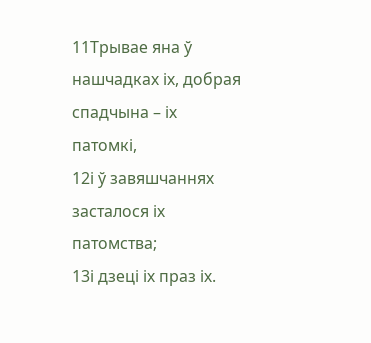11Трывае яна ў нашчадках іх, добрая спадчына – іх патомкі,
12і ў завяшчаннях засталося іх патомства;
13і дзеці іх праз іх.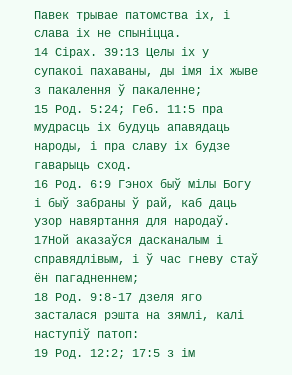Павек трывае патомства іх, і слава іх не спыніцца.
14 Сірах. 39:13 Целы іх у супакоі пахаваны, ды імя іх жыве з пакалення ў пакаленне;
15 Род. 5:24; Геб. 11:5 пра мудрасць іх будуць апавядаць народы, і пра славу іх будзе гаварыць сход.
16 Род. 6:9 Гэнох быў мілы Богу і быў забраны ў рай, каб даць узор навяртання для народаў.
17Ной аказаўся дасканалым і справядлівым, і ў час гневу стаў ён пагадненнем;
18 Род. 9:8-17 дзеля яго засталася рэшта на зямлі, калі наступіў патоп:
19 Род. 12:2; 17:5 з ім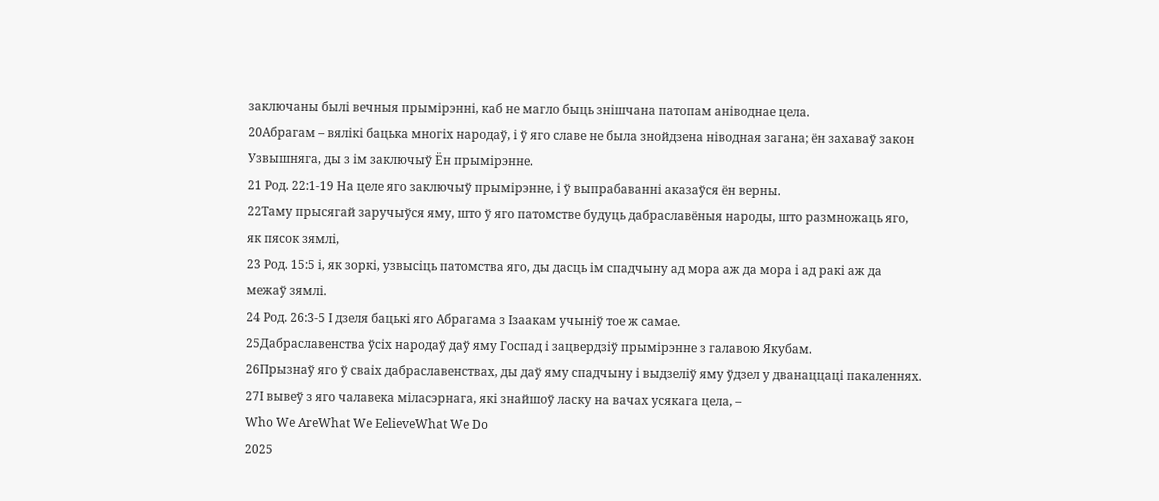заключаны былі вечныя прымірэнні, каб не магло быць знішчана патопам аніводнае цела.
20Абрагам – вялікі бацька многіх народаў, і ў яго славе не была знойдзена ніводная загана; ён захаваў закон Узвышняга, ды з ім заключыў Ён прымірэнне.
21 Род. 22:1-19 На целе яго заключыў прымірэнне, і ў выпрабаванні аказаўся ён верны.
22Таму прысягай заручыўся яму, што ў яго патомстве будуць дабраславёныя народы, што размножаць яго, як пясок зямлі,
23 Род. 15:5 і, як зоркі, узвысіць патомства яго, ды дасць ім спадчыну ад мора аж да мора і ад ракі аж да межаў зямлі.
24 Род. 26:3-5 І дзеля бацькі яго Абрагама з Ізаакам учыніў тое ж самае.
25Дабраславенства ўсіх народаў даў яму Госпад і зацвердзіў прымірэнне з галавою Якубам.
26Прызнаў яго ў сваіх дабраславенствах, ды даў яму спадчыну і выдзеліў яму ўдзел у дванаццаці пакаленнях.
27І вывеў з яго чалавека міласэрнага, які знайшоў ласку на вачах усякага цела, –
Who We AreWhat We EelieveWhat We Do
2025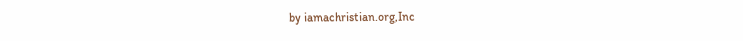by iamachristian.org,Inc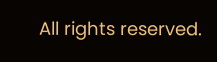All rights reserved.